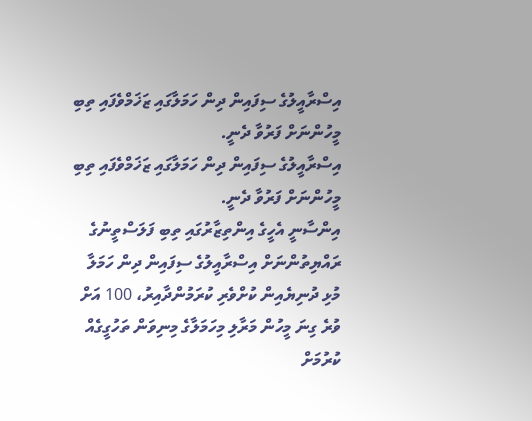އިސްރާއީލުގެ ސިފައިން ދިން ހަމަލާގައި ޒަޚަމްވެފައި ތިބި މީހުންނަށް ފަރުވާ ދެނީ.
އިސްރާއީލުގެ ސިފައިން ދިން ހަމަލާގައި ޒަޚަމްވެފައި ތިބި މީހުންނަށް ފަރުވާ ދެނީ.
އިންސާނީ އެހީގެ އިންތިޒާރުގައި ތިބި ފަލަސްތީނުގެ ރައްޔިތުންނަށް އިސްރާއީލުގެ ސިފައިން ދިން ހަމަލާ މުޅި ދުނިޔެއިން ކުށްވެރި ކުރަމުންދާއިރު، 100 އަށް ވުރެ ގިނަ މީހުން މަރާލި މިހަމަލާގެ މިނިވަން ތަހުގީގެއް ކުރުމަށް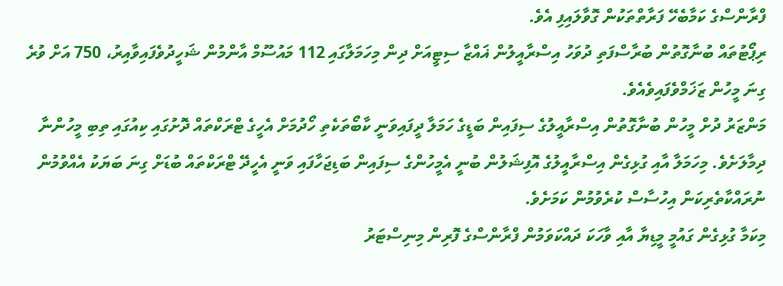ފްރާންސްގެ ކަމާބެހޭ ފަރާތްތަކުން ގޮވާލައިފި އެވެ.
ރިޕޯޓުތައް ބުނާގޮތުން ބުރާސްފަތި ދުވަހު އިސްރާއީލުން ޣައްޒާ ސިޓީއަށް ދިން މިހަމަލާގައި 112 މައުސޫމް އާންމުން ޝަހީދުވެފައިވާއިރު، 750 އަށް ވުރެ ގިނަ މީހުން ޒަޚަމްވެފައިވެއެވެ.
މަންޒަރު ދުށް މީހުން ބުނާގޮތުން އިސްރާއީލުގެ ސިފައިން ބަޑީގެ ހަމަލާ ދީފައިވަނީ ކާބޯތަކެތި ހޯދުމަށް އެހީގެ ޓްރަކްތައް ދޮށުގައި ކިއުގައި ތިބި މީހުންނާ ދިމާލަށެވެ. މިހަމަލާ އާއި ގުޅިގެން އިސްރާއީލުގެ އޮފިޝަލުން ބުނީ އެމީހުންގެ ސިފައިން ބަޑިޖަހާފައި ވަނީ އެހީދޭ ޓްރަކްތައް ބުޑަށް ގިނަ ބަޔަކު އެއްވުމުން ނުރައްކާތެރިކަން އިހުސާސް ކުރެވުމުން ކަމަށެވެ.
މިކަމާ ގުޅިގެން ގައުމީ މީޑިޔާ އާއި ވާހަކަ ދައްކަވަމުން ފްރާންސްގެ ފޮރިން މިނިސްޓަރު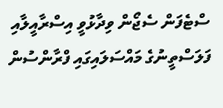ސްޓެފަން ސެޖޯން ވިދާޅުވީ އިސްރާއީލާއި ފަލަސްތީނުގެ މައްސަލައިގައި ފްރާންސުން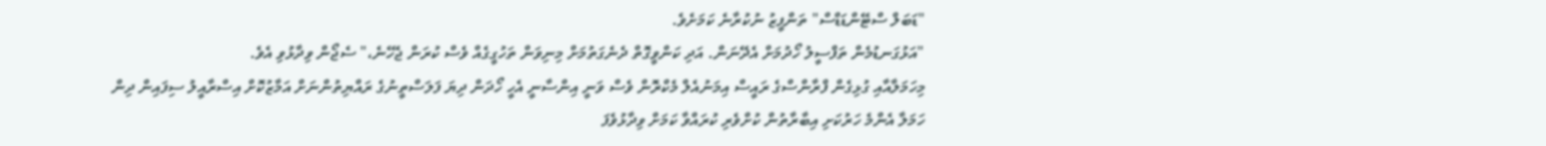"ޑަބަލް ސްޓޭންޑަޑްސް" ތަންފީޒު ނުކުރާނެ ކަމަށެވެ.
"އަޅުގަނޑުމެން ތަފްސީލު ހޯދުމަށް އެދޭނަން. އަދި ކަންވީގޮތް ދެނެގަތުމަށް މިނިވަން ތަހުގީގެއް ވެސް ކުރަން ޖެހޭނެ،" ސެޖޯން ވިދާޅުވި އެވެ.
މިހަމަލާއާއި ގުޅިގެން ފްރާންސްގެ ރައީސް އިމަނުއެލް މެކްރޮން ވެސް ވަނީ އިންސާނީ އެހީ ހޯދަން ދިޔަ ފަލަސްތީނުގެ ރައްޔިތުންނަށް އަމާޒުކޮށް އިސްރާއީލު ސިފައިން ދިން ހަމަލާ އެންމެ ހަރުކަށި އިބާރާތުން ކުށްވެރި ކުރައްވާ ކަމަށް ވިދާޅުވެފަ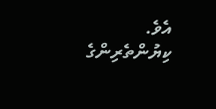އެވެ.
ކިޔުންތެރިންގެ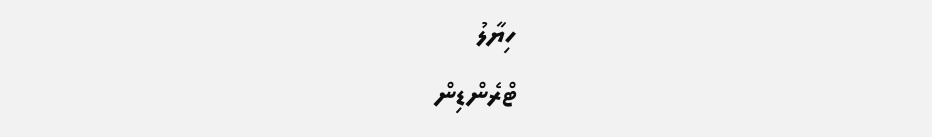ހިޔާލު
ޓްރެންޑިން